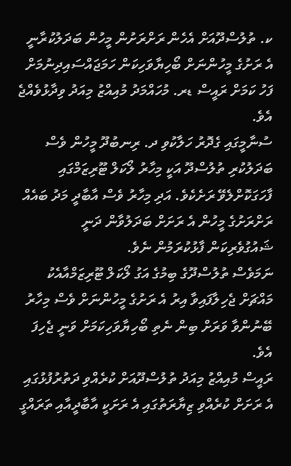ކ. ތުލުސްދޫއަށް އެހެން ރަށްރަށުން މީހުން ބަދަލުކުރާނީ އެ ރަށުގެ މީހުންނަށް ބޯހިޔާވަހިކަން ހަމަޖައްސައިދިނުމަށް ފަހު ކަމަށް ރައީސް ޑރ. މުހައްމަދު މުއިއްޒު މިއަދު ވިދާޅުވެއްޖެ އެވެ.
ސުނާމީގައި ގެދޮރު ހަލާކުވި ދ. ރިނބުދޫ މީހުން ވެސް ބަދަލުކުރި ތުލުސްދޫ އަކީ މިހާރު ލޯކަލް ޓޫރިޒަމްގައި ފާހަގަކޮށްލެވޭ ރަށެކެވެ. އަދި މިހާރު ވެސް އާބާދީ މަދު ބައެއް ރަށްރަށުގެ މީހުން އެ ރަށަށް ބަދަލުވާން ދަނީ ޝައުގުވެރިކަން ފާޅުކުރަމުން ނެވެ.
ނަމަވެސް ތުލުސްދޫގެ ބިމުގެ އަގު ލޯކަލް ޓޫރިޒަމްއާއެކު މައްޗަށް ޖެހިލާފައިވާ އިރު އެ ރަށުގެ މީހުންނަށް ވެސް މިހާރު ބޭނުންވާ ވަރަށް ބިން ނެތި ބޯހިޔާވަހިކަމަށް ވަނީ ޖެހިފަ އެވެ.
ރައީސް މުއިއްޒު މިއަދު ތުލުސްދޫއަށް ކުރެއްވި ދަތުރުފުޅުގައި އެ ރަށަށް ކުރެއްވި ޒިޔާރަތުގައި އެ ރަށަކީ އާބާދީއާއި ތަރައްގީ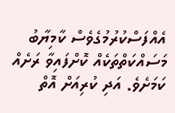އެއްފަސްކުރުމުގެވެސް ކާމިޔާބު މަސައްކަތްތަކެއް ކޮށްފައިވާ ރަށެއް ކަމަށެވެ. އަދި ކުރިއަށް އޮތް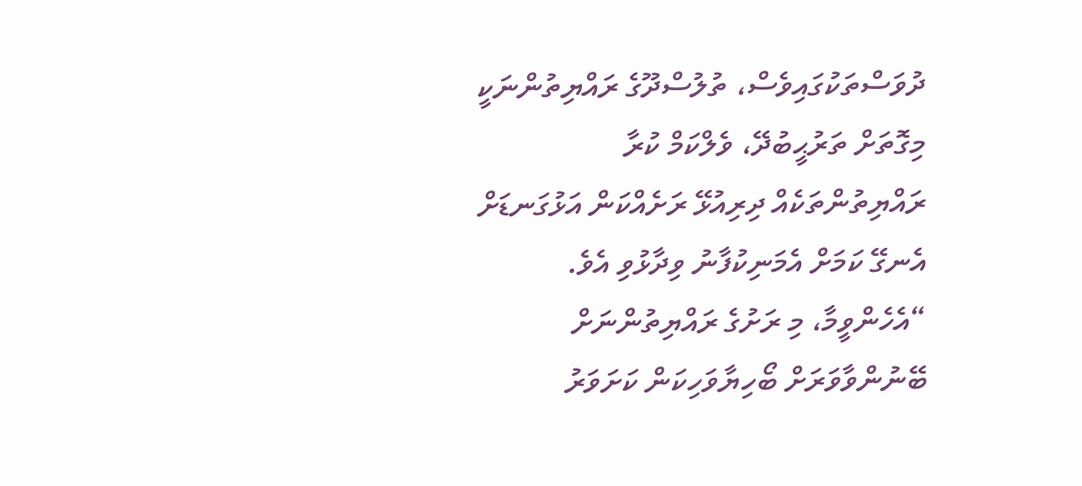ދުވަސްތަކުގައިވެސް، ތުލުސްދޫގެ ރައްޔިތުންނަކީ މިގޮތަށް ތަރުޙީބުދޭ، ވެލްކަމް ކުރާ ރައްޔިތުންތަކެއް ދިރިއުޅޭ ރަށެއްކަން އަޅުގަނޑަށް އެނގޭ ކަމަށް އެމަނިކުފާނު ވިދާޅުވި އެވެ.
“އެހެންވީމާ، މި ރަށުގެ ރައްޔިތުންނަށް ބޭނުންވާވަރަށް ބޯހިޔާވަހިކަން ކަށަވަރު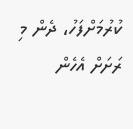ކުރުމަށްފަހު، ދެން މި ރަށަށް އެހެން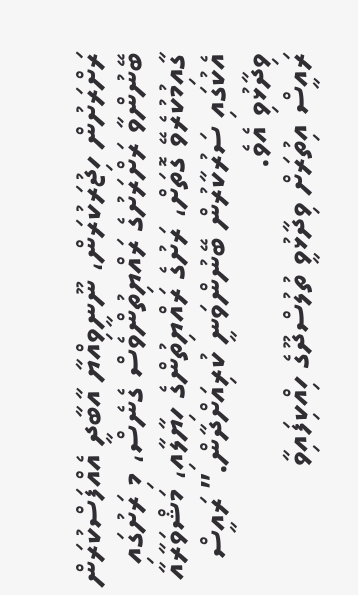ރަށްރަށުން ހިޖުރަކުރަން، ނޫނީވިއްޔާ އާބާދީ އެއްފަސްކުރަން ބޭނުންވާ ރަށްރަށުގެ ރައްޔިތުންވެސް ގެނެސް، މި ރަށުގައި ގާއިމުކުރެވޭ ގޮތަށް، ރަށުގެ ރައްޔިތުންގެ ހިޔާލާއި، މަޝްވަރާއާ އެކުގައި ސަރުކާރުން ބޭނުންވަނީ ކުރިއަށްދާން.” ރައީސް ވިދާޅުވި އެވެ.
ރައީސް އިތުރަށް ވިދާޅުވީ ތުލުސްދޫގެ ހިއްކިފައިވާ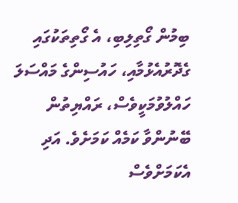ބިމުން ގޯތިލިބި، އެ ގޯތިތަކުގައި ގެދޮރުއެޅުމާއި، ހައުސިންގެ މައްސަލަ ހައްލުވުމަކީވެސް، ރައްޔިތުން ބޭނުންވާ ކަމެއް ކަމަށެވެ. އަދި އެކަމަށްވެސް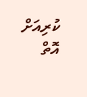ކުރިއަށް އޮތް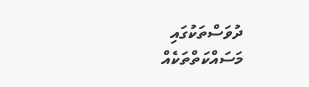ދުވަސްތަކުގައި މަސައްކަތްތަކެއް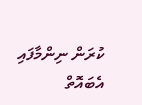ކުރަން ނިންމާފައި އެބައޮތް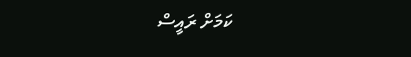ކަމަށް ރައީސް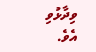ވިދާޅުވި އެވެ.